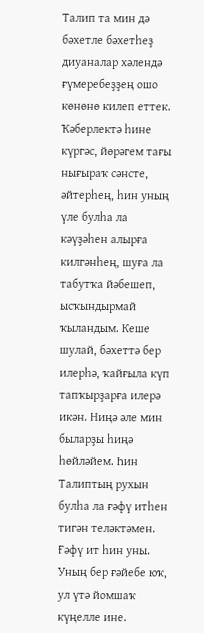Талип та мин дә бәхетле бәхетһеҙ диуаналар хәлендә ғүмеребеҙҙең ошо көнөнө килеп еттек. Ҡәберлектә һине күргәс, йөрәгем тағы нығыраҡ сәнсте, әйтерһең, һин уның үле булһа ла кәүҙәһен алырға килгәнһең, шуға ла табутҡа йәбешеп, ысҡындырмай ҡыландым. Кеше шулай, бәхеттә бер илерһә, ҡайғыла күп тапҡырҙарға илерә икән. Ниңә әле мин быларҙы һиңә һөйләйем. Һин Талиптың рухын булһа ла ғәфү итһен тигән теләктәмен. Ғәфү ит һин уны. Уның бер ғәйебе юҡ, ул үтә йомшаҡ күңелле ине.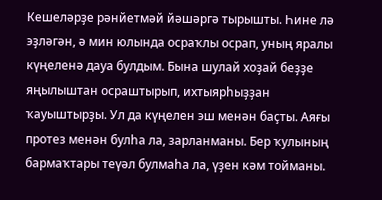Кешеләрҙе рәнйетмәй йәшәргә тырышты. Һине лә эҙләгән, ә мин юлында осраҡлы осрап, уның яралы күңеленә дауа булдым. Бына шулай хоҙай беҙҙе яңылыштан осраштырып, ихтыярһыҙҙан ҡауыштырҙы. Ул да күңелен эш менән баҫты. Аяғы протез менән булһа ла, зарланманы. Бер ҡулының бармаҡтары теүәл булмаһа ла, үҙен кәм тойманы.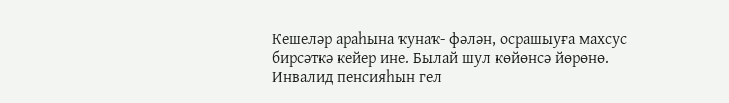Кешеләр араһына ҡунаҡ- фәлән, осрашыуға махсус бирсәткә кейер ине. Былай шул көйөнсә йөрөнө. Инвалид пенсияһын гел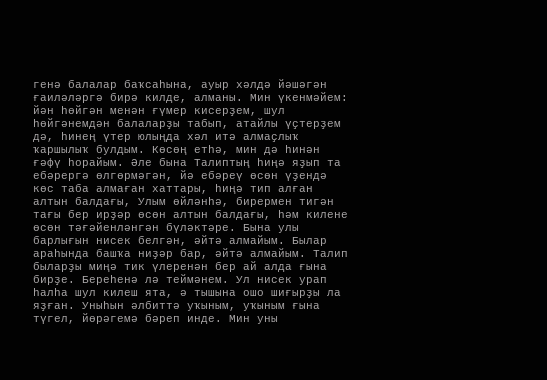генә балалар баҡсаһына, ауыр хәлдә йәшәгән ғаиләләргә бирә килде, алманы. Мин үкенмәйем: йән һөйгән менән ғүмер кисерҙем, шул һөйгәнемдән балаларҙы табып, атайлы үҫтерҙем дә, һинең үтер юлыңда хәл итә алмаҫлыҡ ҡаршылыҡ булдым. Көсөң етһә, мин дә һинән ғәфү һорайым. Әле бына Талиптың һиңә яҙып та ебәрергә өлгөрмәгән, йә ебәреү өсөн үҙендә көс таба алмаған хаттары, һиңә тип алған алтын балдағы, Улым өйләнһә, бирермен тигән тағы бер ирҙәр өсөн алтын балдағы, һәм килене өсөн тәғәйенләнгән бүләктәре. Бына улы барлығын нисек белгән, әйтә алмайым. Былар араһында башҡа ниҙәр бар, әйтә алмайым. Талип быларҙы миңә тик үлеренән бер ай алда ғына бирҙе. Береһенә лә теймәнем. Ул нисек урап һалһа шул килеш ята, ә тышына ошо шиғырҙы ла яҙған. Уныһын әлбиттә уҡыным, уҡыным ғына түгел, йөрәгемә бәреп инде. Мин уны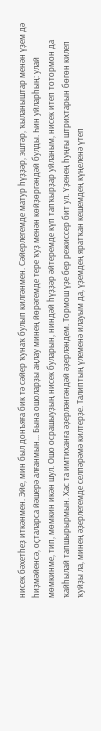нисек бәхетһеҙ иткәнмен. Эйе, мин был донъяға бик тә сәйер ҡунаҡ булып килгәнмен. Сәйерлегемде матур һүҙҙәр, эштәр, ҡыланыштар менән үҙем дә һиҙмәйенсә, оҫталарса йәшерә алғанмын... Бына ошоларҙы аңлау минең йөрәгемде тере ҡуҙ менән көйҙөргәндәй булды. Һин уйларһың: улай мөмкинме, тип, мөмкин икән шул. Ошо осрашыуҙың нисек буларын, ниндәй һүҙҙәр әйтеремде күп тапҡырҙар уйланым, нисек итеп тотормон да ҡайһылай тапшырырмын. Хас та имтиханға әҙерләнгәндәй әҙерләндем. Тормош үҙе бер режиссер бит ул. Үҙенең һуңғы штрихтарын бөгөн килеп ҡуйҙы ла, минең әҙерлегемде селпәрәмә килтерҙе. Талиптың үлеменә илауым да, үҙемдең яратҡан кешемдең күңеленә үтеп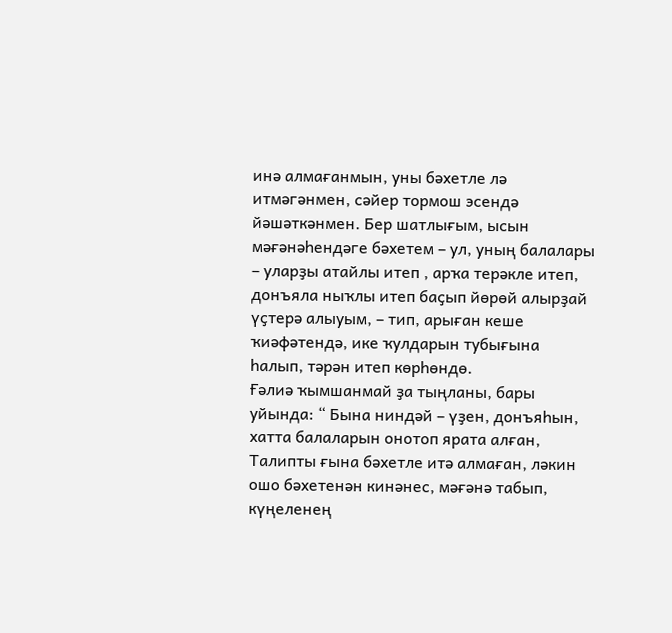инә алмағанмын, уны бәхетле лә итмәгәнмен, сәйер тормош эсендә йәшәткәнмен. Бер шатлығым, ысын мәғәнәһендәге бәхетем – ул, уның балалары – уларҙы атайлы итеп , арҡа терәкле итеп, донъяла ныҡлы итеп баҫып йөрөй алырҙай үҫтерә алыуым, – тип, арыған кеше ҡиәфәтендә, ике ҡулдарын тубығына һалып, тәрән итеп көрһөндө.
Ғәлиә ҡымшанмай ҙа тыңланы, бары уйында: “ Бына ниндәй – үҙен, донъяһын, хатта балаларын онотоп ярата алған, Талипты ғына бәхетле итә алмаған, ләкин ошо бәхетенән кинәнес, мәғәнә табып, күңеленең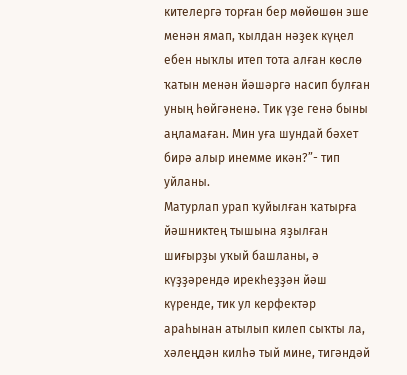кителергә торған бер мөйөшөн эше менән ямап, ҡылдан нәҙек күңел ебен ныҡлы итеп тота алған көслө ҡатын менән йәшәргә насип булған уның һөйгәненә. Тик үҙе генә быны аңламаған. Мин уға шундай бәхет бирә алыр инемме икән?”- тип уйланы.
Матурлап урап ҡуйылған ҡатырға йәшниктең тышына яҙылған шиғырҙы уҡый башланы, ә күҙҙәрендә ирекһеҙҙән йәш күренде, тик ул керфектәр араһынан атылып килеп сыҡты ла, хәлеңдән килһә тый мине, тигәндәй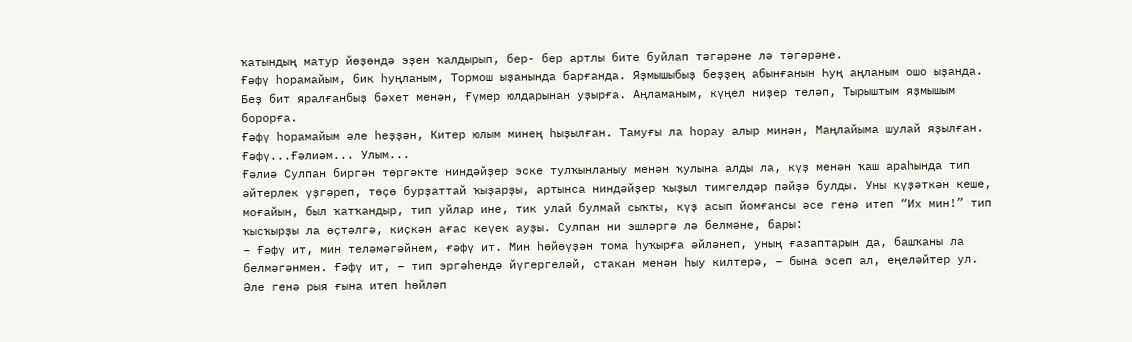ҡатындың матур йөҙөндә эҙен ҡалдырып, бер- бер артлы бите буйлап тәгәрәне лә тәгәрәне.
Ғәфү һорамайым, бик һуңланым, Тормош ыҙанында барғанда. Яҙмышыбыҙ беҙҙең абынғанын Һуң аңланым ошо ыҙанда.
Беҙ бит яралғанбыҙ бәхет менән, Ғүмер юлдарынан уҙырға. Аңламаным, күңел ниҙер теләп, Тырыштым яҙмышым борорға.
Ғәфү һорамайым әле һеҙҙән, Китер юлым минең һыҙылған. Тамуғы ла һорау алыр минән, Маңлайыма шулай яҙылған.
Ғәфү...Ғәлиәм... Улым...
Ғәлиә Сулпан биргән төргәкте ниндәйҙер эске тулҡынланыу менән ҡулына алды ла, күҙ менән ҡаш араһында тип әйтерлек үҙгәреп, төҫө бурҙаттай ҡыҙарҙы, артынса ниндәйҙер ҡыҙыл тимгелдәр пәйҙә булды. Уны күҙәткән кеше, моғайын, был ҡатҡандыр, тип уйлар ине, тик улай булмай сыҡты, күҙ асып йомғансы әсе генә итеп “Их мин!” тип ҡысҡырҙы ла өҫтәлгә, киҫкән ағас кеүек ауҙы. Сулпан ни эшләргә лә белмәне, бары:
– Ғәфү ит, мин теләмәгәйнем, ғәфү ит. Мин һөйөүҙән тома һуҡырға әйләнеп, уның ғазаптарын да, башҡаны ла белмәгәнмен. Ғәфү ит, – тип эргәһендә йүгергеләй, стакан менән һыу килтерә, – бына эсеп ал, еңеләйтер ул.
Әле генә рыя ғына итеп һөйләп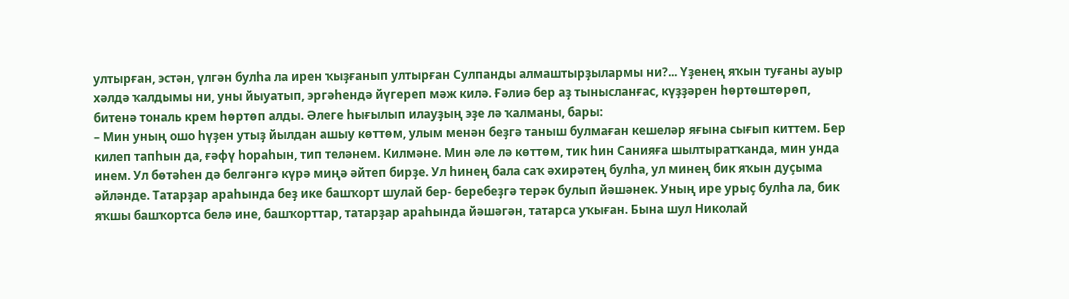ултырған, эстән, үлгән булһа ла ирен ҡыҙғанып ултырған Сулпанды алмаштырҙылармы ни?... Үҙенең яҡын туғаны ауыр хәлдә ҡалдымы ни, уны йыуатып, эргәһендә йүгереп мәж килә. Ғәлиә бер аҙ тынысланғас, күҙҙәрен һөртөштөрөп, битенә тональ крем һөртөп алды. Әлеге һығылып илауҙың эҙе лә ҡалманы, бары:
– Мин уның ошо һүҙен утыҙ йылдан ашыу көттөм, улым менән беҙгә таныш булмаған кешеләр яғына сығып киттем. Бер килеп тапһын да, ғәфү һораһын, тип теләнем. Килмәне. Мин әле лә көттөм, тик һин Санияға шылтыратҡанда, мин унда инем. Ул бөтәһен дә белгәнгә күрә миңә әйтеп бирҙе. Ул һинең бала саҡ әхирәтең булһа, ул минең бик яҡын дуҫыма әйләнде. Татарҙар араһында беҙ ике башҡорт шулай бер- беребеҙгә терәк булып йәшәнек. Уның ире урыҫ булһа ла, бик яҡшы башҡортса белә ине, башҡорттар, татарҙар араһында йәшәгән, татарса уҡыған. Бына шул Николай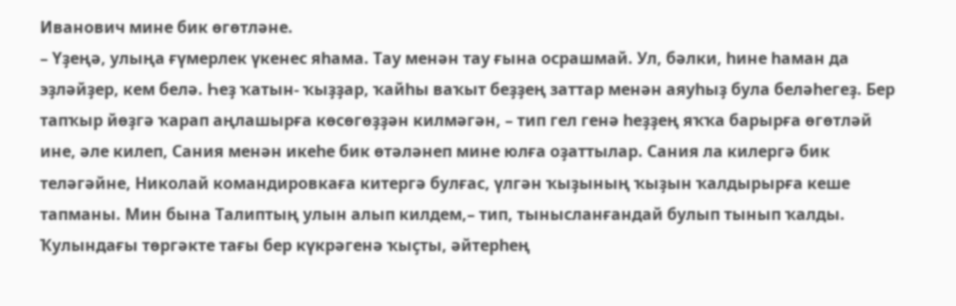Иванович мине бик өгөтләне.
– Үҙеңә, улыңа ғүмерлек үкенес яһама. Тау менән тау ғына осрашмай. Ул, бәлки, һине һаман да эҙләйҙер, кем белә. Һеҙ ҡатын- ҡыҙҙар, ҡайһы ваҡыт беҙҙең заттар менән аяуһыҙ була беләһегеҙ. Бер тапҡыр йөҙгә ҡарап аңлашырға көсөгөҙҙән килмәгән, – тип гел генә һеҙҙең яҡҡа барырға өгөтләй ине, әле килеп, Сания менән икеһе бик өтәләнеп мине юлға оҙаттылар. Сания ла килергә бик теләгәйне, Николай командировкаға китергә булғас, үлгән ҡыҙының ҡыҙын ҡалдырырға кеше тапманы. Мин бына Талиптың улын алып килдем,– тип, тынысланғандай булып тынып ҡалды.
Ҡулындағы төргәкте тағы бер күкрәгенә ҡыҫты, әйтерһең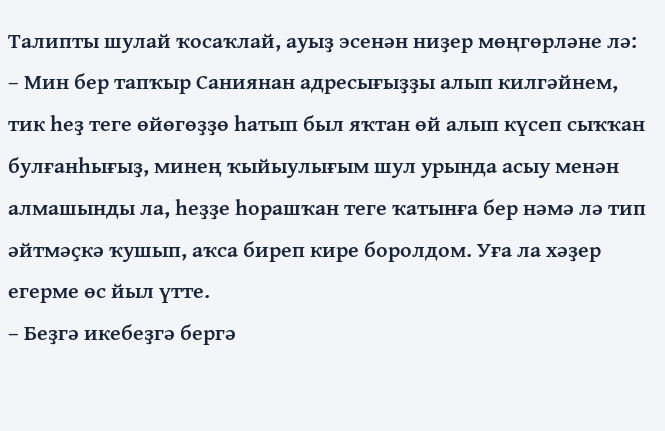Талипты шулай ҡосаҡлай, ауыҙ эсенән ниҙер мөңгөрләне лә:
– Мин бер тапҡыр Саниянан адресығыҙҙы алып килгәйнем, тик һеҙ теге өйөгөҙҙө һатып был яҡтан өй алып күсеп сыҡҡан булғанһығыҙ, минең ҡыйыулығым шул урында асыу менән алмашынды ла, һеҙҙе һорашҡан теге ҡатынға бер нәмә лә тип әйтмәҫкә ҡушып, аҡса биреп кире боролдом. Уға ла хәҙер егерме өс йыл үтте.
– Беҙгә икебеҙгә бергә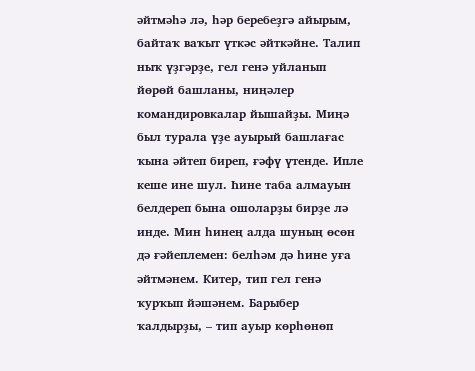әйтмәһә лә, һәр беребеҙгә айырым, байтаҡ ваҡыт үткәс әйткәйне. Талип ныҡ үҙгәрҙе, гел генә уйланып йөрөй башланы, ниңәлер командировкалар йышайҙы. Миңә был турала үҙе ауырый башлағас ҡына әйтеп биреп, ғәфү үтенде. Ипле кеше ине шул. Һине таба алмауын белдереп бына ошоларҙы бирҙе лә инде. Мин һинең алда шуның өсөн дә ғәйеплемен: белһәм дә һине уға әйтмәнем. Китер, тип гел генә ҡурҡып йәшәнем. Барыбер ҡалдырҙы, – тип ауыр көрһөнөп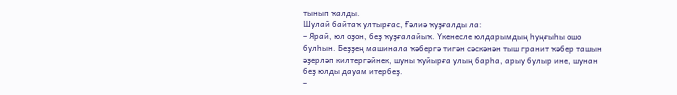тынып ҡалды.
Шулай байтаҡ ултырғас, Ғәлиә ҡуҙғалды ла:
– Ярай, юл оҙон, беҙ ҡуҙғалайыҡ. Үкенесле юлдарымдың һуңғыһы ошо булһын. Беҙҙең машинала ҡәбергә тигән сәскәнән тыш гранит ҡәбер ташын әҙерләп килтергәйнек, шуны ҡуйырға улың барһа, арыу булыр ине, шунан беҙ юлды дауам итербеҙ.
–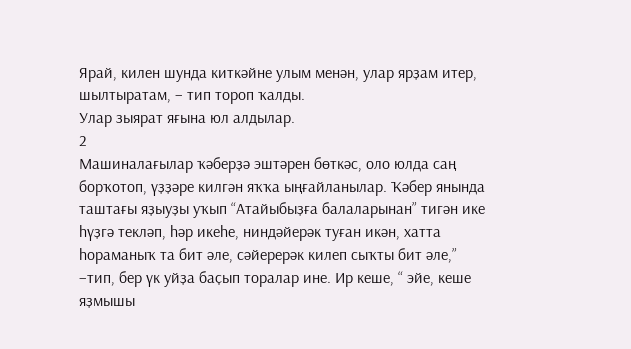Ярай, килен шунда киткәйне улым менән, улар ярҙам итер, шылтыратам, – тип тороп ҡалды.
Улар зыярат яғына юл алдылар.
2
Машиналағылар ҡәберҙә эштәрен бөткәс, оло юлда саң борҡотоп, үҙҙәре килгән яҡҡа ыңғайланылар. Ҡәбер янында таштағы яҙыуҙы уҡып “Атайыбыҙға балаларынан” тигән ике һүҙгә текләп, һәр икеһе, ниндәйерәк туған икән, хатта һораманыҡ та бит әле, сәйерерәк килеп сыҡты бит әле,” –тип, бер үк уйҙа баҫып торалар ине. Ир кеше, “ эйе, кеше яҙмышы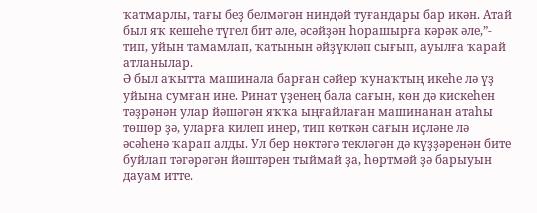ҡатмарлы, тағы беҙ белмәгән ниндәй туғандары бар икән. Атай был яҡ кешеһе түгел бит әле, әсәйҙән һорашырға кәрәк әле,”- тип, уйын тамамлап, ҡатынын әйҙүкләп сығып, ауылға ҡарай атланылар.
Ә был аҡытта машинала барған сәйер ҡунаҡтың икеһе лә үҙ уйына сумған ине. Ринат үҙенең бала сағын, көн дә кискеһен тәҙрәнән улар йәшәгән яҡҡа ыңғайлаған машинанан атаһы төшөр ҙә, уларға килеп инер, тип көткән сағын иҫләне лә әсәһенә ҡарап алды. Ул бер нөктәгә текләгән дә күҙҙәренән бите буйлап тәгәрәгән йәштәрен тыймай ҙа, һөртмәй ҙә барыуын дауам итте.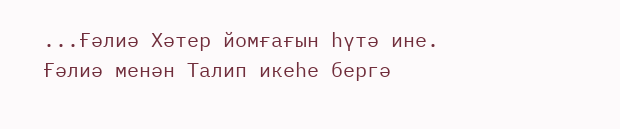...Ғәлиә Хәтер йомғағын һүтә ине.
Ғәлиә менән Талип икеһе бергә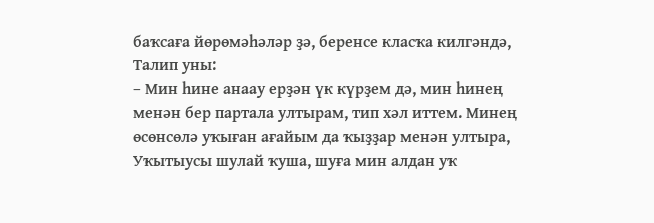баҡсаға йөрөмәһәләр ҙә, беренсе класҡа килгәндә, Талип уны:
– Мин һине анаау ерҙән үк күрҙем дә, мин һинең менән бер партала ултырам, тип хәл иттем. Минең өсөнсөлә уҡыған ағайым да ҡыҙҙар менән ултыра, Уҡытыусы шулай ҡуша, шуға мин алдан уҡ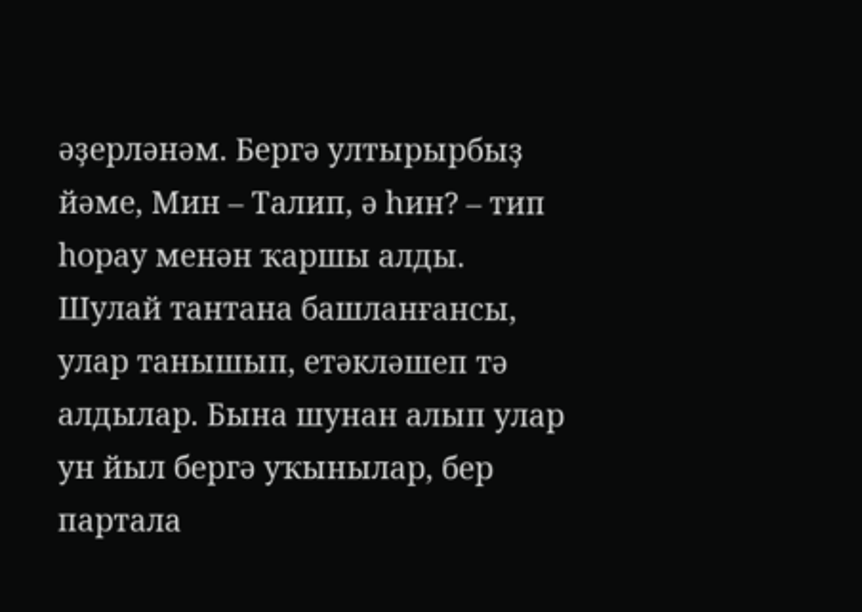әҙерләнәм. Бергә ултырырбыҙ йәме, Мин – Талип, ә һин? – тип һорау менән ҡаршы алды.
Шулай тантана башланғансы, улар танышып, етәкләшеп тә алдылар. Бына шунан алып улар ун йыл бергә уҡынылар, бер партала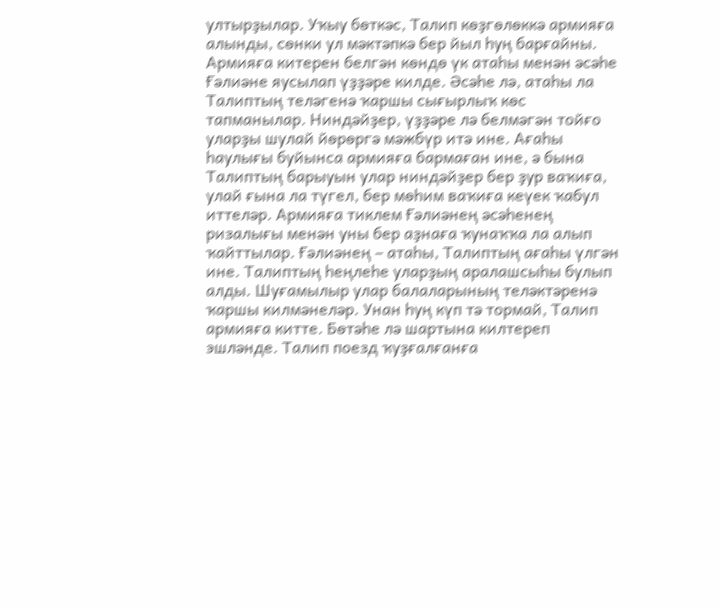ултырҙылар. Уҡыу бөткәс, Талип көҙгөлөккә армияға алынды, сөнки ул мәктәпкә бер йыл һуң барғайны. Армияға китерен белгән көндө үк атаһы менән әсәһе Ғәлиәне яусылап үҙҙәре килде. Әсәһе лә, атаһы ла Талиптың теләгенә ҡаршы сығырлыҡ көс тапманылар. Ниндәйҙер, үҙҙәре лә белмәгән тойғо уларҙы шулай йөрөргә мәжбүр итә ине. Ағаһы һаулығы буйынса армияға бармаған ине, ә бына Талиптың барыуын улар ниндәйҙер бер ҙур ваҡиға, улай ғына ла түгел, бер мөһим ваҡиға кеүек ҡабул иттеләр. Армияға тиклем Ғәлиәнең әсәһенең ризалығы менән уны бер аҙнаға ҡунаҡҡа ла алып ҡайттылар. Ғәлиәнең – атаһы, Талиптың ағаһы үлгән ине. Талиптың һеңлеһе уларҙың аралашсыһы булып алды. Шуғамылыр улар балаларының теләктәренә ҡаршы килмәнеләр. Унан һуң күп тә тормай, Талип армияға китте. Бөтәһе лә шартына килтереп эшләнде. Талип поезд ҡуҙғалғанға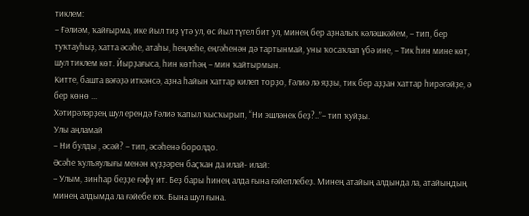тиклем:
– Ғәлиәм, ҡайғырма, ике йыл тиҙ үтә ул, өс йыл түгел бит ул, минең бер аҙналыҡ кәләшкәйем, – тип, бер туҡтауһыҙ, хатта әсәһе, атаһы, һеңлеһе, еңгәһенән дә тартынмай, уны ҡосаҡлап үбә ине, – Тик һин мине көт, шул тиклем көт. Йырҙағыса, һин көтһәң – мин ҡайтырмын.
Китте, башта вәғәҙә иткәнсә, аҙна һайын хаттар килеп торҙо, Ғәлиә лә яҙҙы, тик бер аҙҙан хаттар һирәгәйҙе, ә бер көнө ...
Хәтирәләрҙең шул ерендә Ғәлиә ҡапыл ҡысҡырып, “Ни эшләнек беҙ?..”– тип ҡуйҙы.
Улы аңламай
– Ни булды , әсәй? – тип, әсәһенә боролдо.
Әсәһе ҡулъяулығы менән күҙҙәрен баҫҡан да илай- илай:
– Улым, зинһар беҙҙе ғәфү ит. Беҙ бары һинең алда ғына ғәйеплебеҙ. Минең атайың алдында ла, атайыңдың минең алдымда ла ғәйебе юҡ. Бына шул ғына.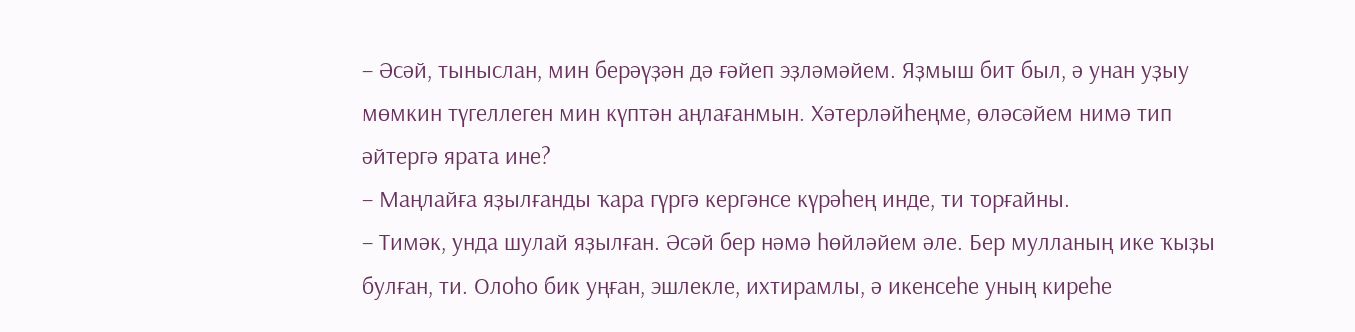– Әсәй, тыныслан, мин берәүҙән дә ғәйеп эҙләмәйем. Яҙмыш бит был, ә унан уҙыу мөмкин түгеллеген мин күптән аңлағанмын. Хәтерләйһеңме, өләсәйем нимә тип әйтергә ярата ине?
– Маңлайға яҙылғанды ҡара гүргә кергәнсе күрәһең инде, ти торғайны.
– Тимәк, унда шулай яҙылған. Әсәй бер нәмә һөйләйем әле. Бер мулланың ике ҡыҙы булған, ти. Олоһо бик уңған, эшлекле, ихтирамлы, ә икенсеһе уның киреһе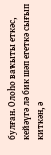булған. Олоһо ваҡыты еткәс, кейәүгә лә бик шәп егеткә сығып киткән, ә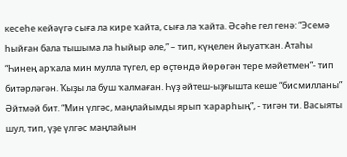кесеһе кейәүгә сыға ла кире ҡайта, сыға ла ҡайта. Әсәһе гел генә: “Эсемә һыйған бала тышыма ла һыйыр әле,” – тип, күңелен йыуатҡан. Атаһы “Һинең арҡала мин мулла түгел, ер өҫтөндә йөрөгән тере мәйетмен”- тип битәрләгән. Ҡыҙы ла буш ҡалмаған. Һүҙ әйтеш-ыҙғышта кеше “бисмилланы” Әйтмәй бит. “Мин үлгәс, маңлайымды ярып ҡарарһың”, - тигән ти. Васыяты шул, тип, үҙе үлгәс маңлайын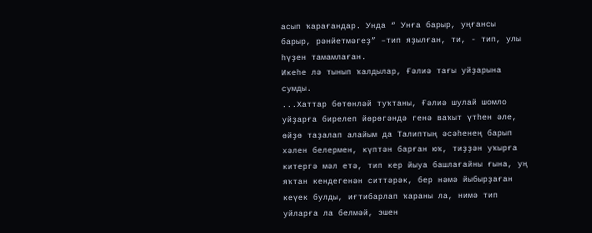асып ҡарағандар. Унда “ Унға барыр, уңғансы барыр, рәнйетмәгеҙ” –тип яҙылған, ти, - тип, улы һүҙен тамамлаған.
Икеһе лә тынып ҡалдылар, Ғәлиә тағы уйҙарына сумды.
...Хаттар бөтөнләй туҡтаны, Ғәлиә шулай шомло уйҙарға бирелеп йөрөгәндә генә ваҡыт үтһен әле, өйҙө таҙалап алайым да Талиптың әсәһенең барып хәлен белермен, күптән барған юҡ, тиҙҙән уҡырға китергә мәл етә, тип кер йыуа башлағайны ғына, уң яҡтан кендегенән ситтәрәк, бер нәмә йыбырҙаған кеүек булды, иғтибарлап ҡараны ла, нимә тип уйларға ла белмәй, эшен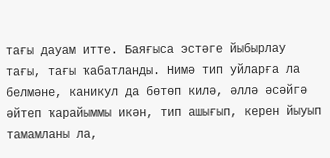тағы дауам итте. Баяғыса эстәге йыбырлау тағы, тағы ҡабатланды. Нимә тип уйларға ла белмәне, каникул да бөтөп килә, әллә әсәйгә әйтеп ҡарайыммы икән, тип ашығып, керен йыуып тамамланы ла,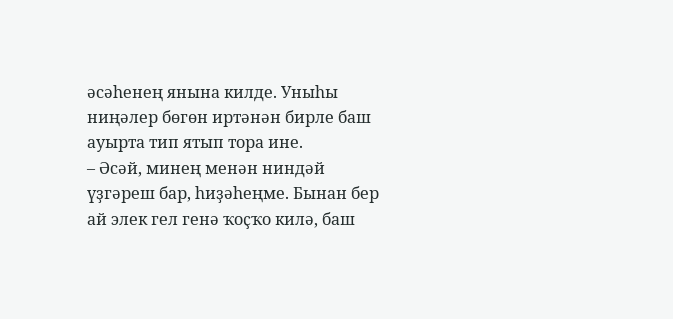әсәһенең янына килде. Уныһы ниңәлер бөгөн иртәнән бирле баш ауырта тип ятып тора ине.
– Әсәй, минең менән ниндәй үҙгәреш бар, һиҙәһеңме. Бынан бер ай элек гел генә ҡоҫҡо килә, баш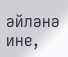әйләнә ине,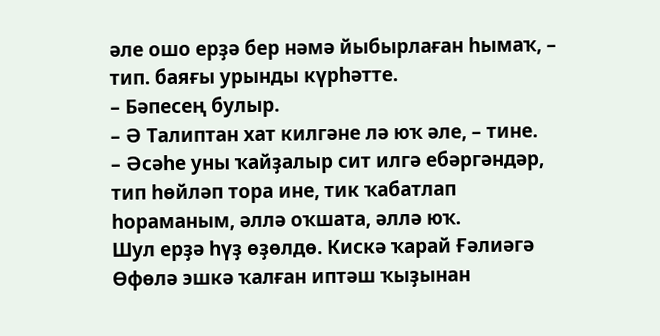әле ошо ерҙә бер нәмә йыбырлаған һымаҡ, – тип. баяғы урынды күрһәтте.
– Бәпесең булыр.
– Ә Талиптан хат килгәне лә юҡ әле, – тине.
– Әсәһе уны ҡайҙалыр сит илгә ебәргәндәр, тип һөйләп тора ине, тик ҡабатлап һораманым, әллә оҡшата, әллә юҡ.
Шул ерҙә һүҙ өҙөлдө. Кискә ҡарай Ғәлиәгә Өфөлә эшкә ҡалған иптәш ҡыҙынан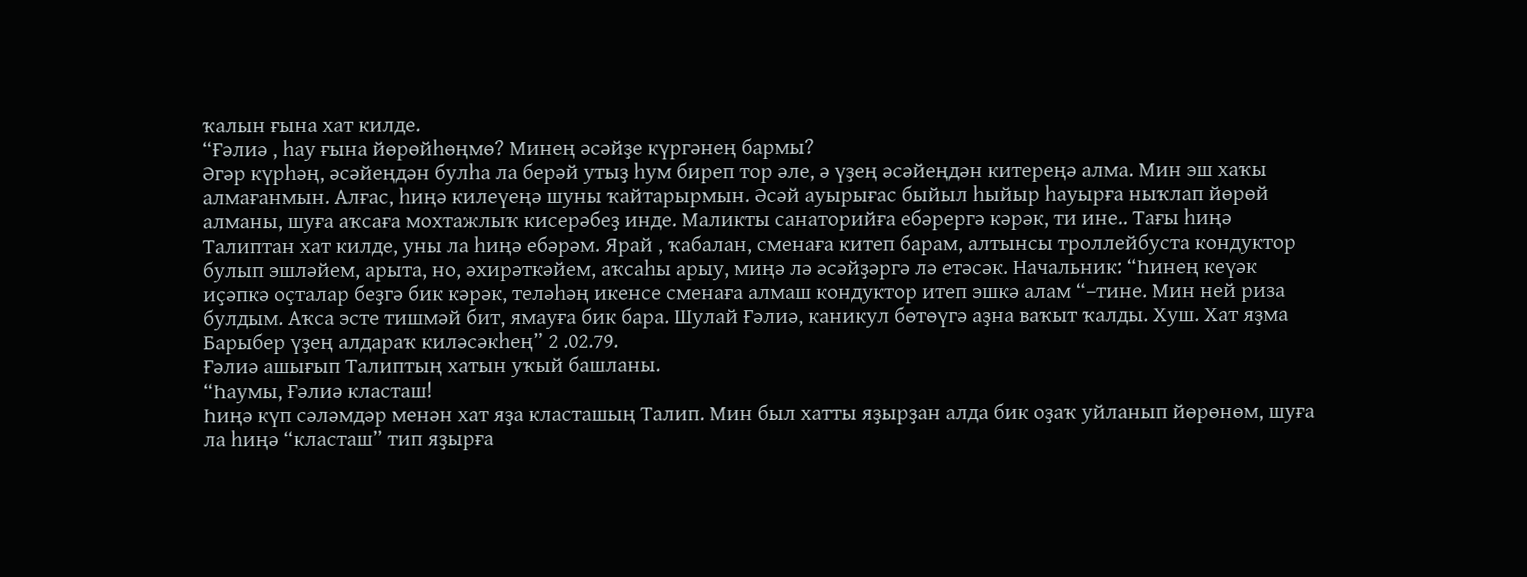ҡалын ғына хат килде.
“Ғәлиә , һау ғына йөрөйһөңмө? Минең әсәйҙе күргәнең бармы?
Әгәр күрһәң, әсәйеңдән булһа ла берәй утыҙ һум биреп тор әле, ә үҙең әсәйеңдән китереңә алма. Мин эш хаҡы алмағанмын. Алғас, һиңә килеүеңә шуны ҡайтарырмын. Әсәй ауырығас быйыл һыйыр һауырға ныҡлап йөрөй алманы, шуға аҡсаға мохтажлыҡ кисерәбеҙ инде. Маликты санаторийға ебәрергә кәрәк, ти ине.. Тағы һиңә Талиптан хат килде, уны ла һиңә ебәрәм. Ярай , ҡабалан, сменаға китеп барам, алтынсы троллейбуста кондуктор булып эшләйем, арыта, но, әхирәткәйем, аҡсаһы арыу, миңә лә әсәйҙәргә лә етәсәк. Начальник: “Һинең кеүәк иҫәпкә оҫталар беҙгә бик кәрәк, теләһәң икенсе сменаға алмаш кондуктор итеп эшкә алам “–тине. Мин ней риза булдым. Аҡса эсте тишмәй бит, ямауға бик бара. Шулай Ғәлиә, каникул бөтөүгә аҙна ваҡыт ҡалды. Хуш. Хат яҙма Барыбер үҙең алдараҡ киләсәкһең” 2 .02.79.
Ғәлиә ашығып Талиптың хатын уҡый башланы.
“Һаумы, Ғәлиә класташ!
Һиңә күп сәләмдәр менән хат яҙа класташың Талип. Мин был хатты яҙырҙан алда бик оҙаҡ уйланып йөрөнөм, шуға ла һиңә “класташ” тип яҙырға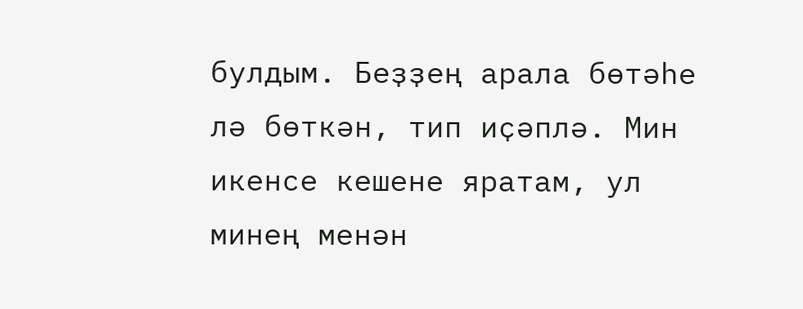булдым. Беҙҙең арала бөтәһе лә бөткән, тип иҫәплә. Мин икенсе кешене яратам, ул минең менән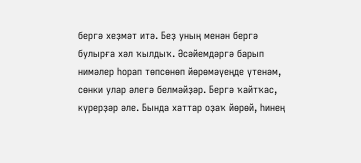бергә хеҙмәт итә. Беҙ уның менән бергә булырға хәл ҡылдыҡ. Әсәйемдәргә барып нимәлер һорап төпсөнөп йөрөмәүеңде үтенәм, сөнки улар әлегә белмәйҙәр. Бергә ҡайтҡас, күрерҙәр әле. Бында хаттар оҙаҡ йөрөй, һинең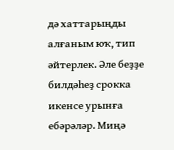дә хаттарыңды алғаным юҡ, тип әйтерлек. Әле беҙҙе билдәһеҙ срокка икенсе урынға ебәрәләр. Миңә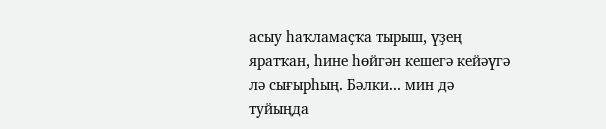асыу һаҡламаҫҡа тырыш, үҙең яратҡан, һине һөйгән кешегә кейәүгә лә сығырһың. Бәлки... мин дә туйыңда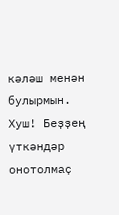кәләш менән булырмын.
Хуш! Беҙҙең үткәндәр онотолмаҫ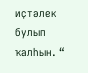иҫтәлек булып ҡалһын. “